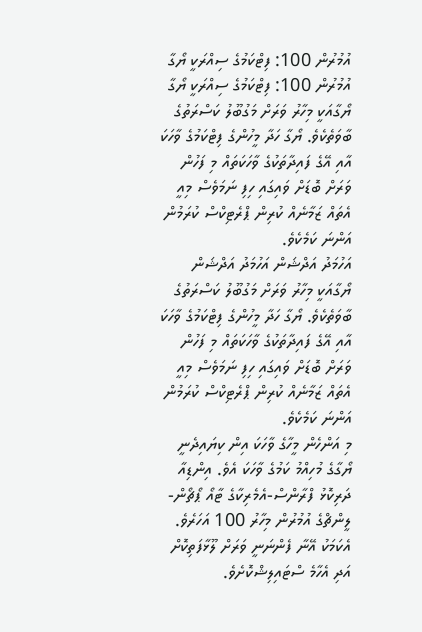އުމުރުން 100: ފިޓްކަމުގެ ސިއްރަކީ ޔޯގާ
އުމުރުން 100: ފިޓްކަމުގެ ސިއްރަކީ ޔޯގާ
ޔޯގާއަކީ މިހާރު ވަރަށް މަގުބޫލު ކަސްރަތުގެ ބާވަތެކެވެ. ޔޯގާ ހަދާ މީހުންގެ ފިޓްކަމުގެ ވާހަކަ އާއި އޭގެ ފައިދާތަކުގެ ވާހަކަތައް މި ފަހުން ވަރަށް ބޮޑަށް ވައިގައި ހިފި ނަމަވެސް މިއީ އެތައް ޒަމާނެއް ކުރިން ޕްރެޓިކްސް ކުރަމުން އަންނަ ކަމެކެވެ.
އަހުމަދު އަދްޝަން އަހުމަދު އަދްޝަން
ޔޯގާއަކީ މިހާރު ވަރަށް މަގުބޫލު ކަސްރަތުގެ ބާވަތެކެވެ. ޔޯގާ ހަދާ މީހުންގެ ފިޓްކަމުގެ ވާހަކަ އާއި އޭގެ ފައިދާތަކުގެ ވާހަކަތައް މި ފަހުން ވަރަށް ބޮޑަށް ވައިގައި ހިފި ނަމަވެސް މިއީ އެތައް ޒަމާނެއް ކުރިން ޕްރެޓިކްސް ކުރަމުން އަންނަ ކަމެކެވެ.
މި އަންހެން މީހާގެ ވާހަކަ އިން ކިޔައިދެނީ ޔޯގާގެ މުހިއްމު ކަމުގެ ވާހަކަ އެވެ. އިންޑިއާ ދަރިކޮޅު ފްރާންސް-އެމެރިކާގެ ޓާއޯ ޕޯޗޯން-ލީންޗްގެ އުމުރުން މިހާރު 100 އަހަރެވެ. އެކަމަކު އޭނާ ފެންނަނީ ވަރަށް ލޫޅާފަތިކޮށް އަދި އެހާމެ ސްޓައިލިޝްކޮށެވެ.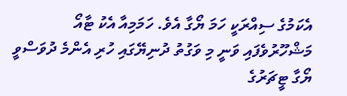އެކަމުގެ ސިއްރަކީ ހަމަ ޔޯގާ އެވެ. ހަމަމިއާ އެކު ޓާއޯ މަޝްހޫރުވެފައި ވަނީ މި ވަގުތު ދުނިޔޭގައި ހުރި އެންމެ ދުވަސްވީ ޔޯގާ ޓީޗަރުގެ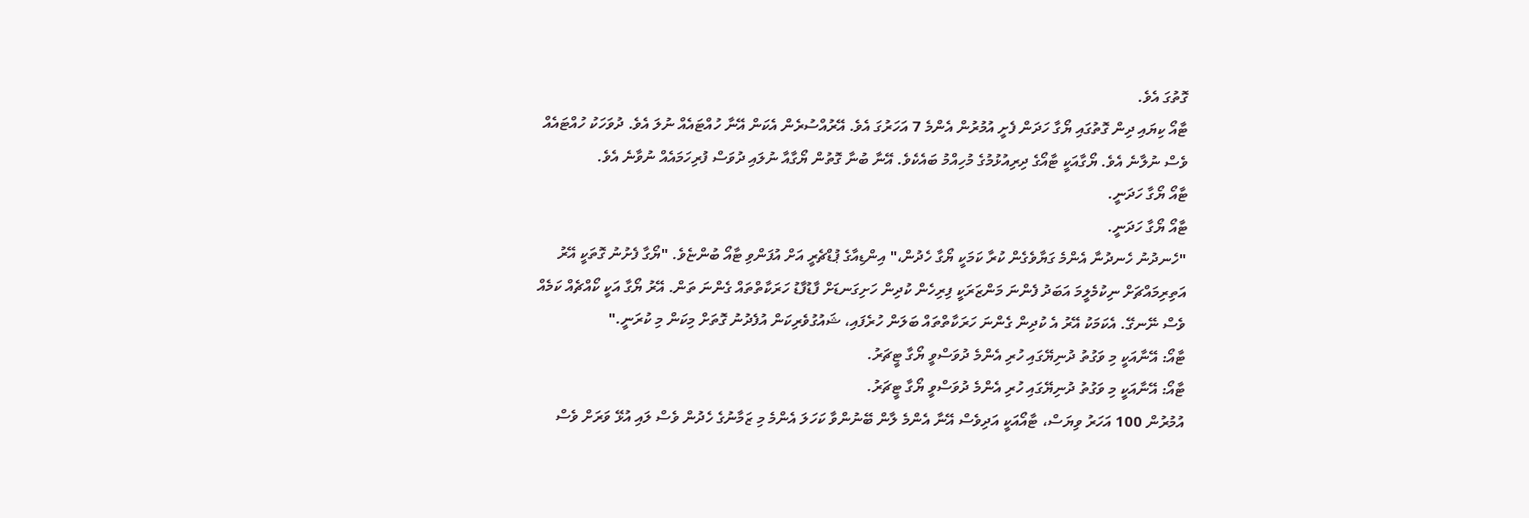ގޮތުގަ އެވެ.
ޓާއޯ ކިޔައި ދިން ގޮތުގައި ޔޯގާ ހަދަން ފެށީ އުމުރުން އެންމެ 7 އަހަރުގަ އެވެ. އޭރުއްސުރެން އެކަން އޭނާ ހުއްޓައެއް ނުލަ އެވެ. ދުވަހަކު ހުއްޓައެއް ވެސް ނުލާނެ އެވެ. ޔޯގާއަކީ ޓާއޯގެ ދިރިއުޅުމުގެ މުހިއްމު ބައެކެވެ. އޭނާ ބުނާ ގޮތުން ޔޯގާއާ ނުލައި ދުވަސް ފުރިހަމައެއް ނުވާނެ އެވެ.
ޓާއޯ ޔޯގާ ހަދަނީ.
ޓާއޯ ޔޯގާ ހަދަނީ.
"ހެނދުނު ހެނދުނާ އެންމެ ގަޔާވެގެން ކުރާ ކަމަކީ ޔޯގާ ހެދުން،" އިންޑިއާގެ ޕުޑްޗެރީ އަށް އުފަންވި ޓާއޯ ބުންޏެވެ. "ޔޯގާ ފެށުނު ގޮތަކީ އޭރު އަތިރިމައްޗަށް ނިކުމެލީމަ އަބަދު ފެންނަ މަންޒަރަކީ ފިރިހެން ކުދިން ހަށިގަނޑަށް ފާޑުފާޑު ހަރަކާތްތައް ގެންނަ ތަން. އޭރު ޔޯގާ އަކީ ކޯއްޗެއް ކަމެއް ވެސް ނޭނގޭ. އެކަމަކު އޭރު އެ ކުދިން ގެންނަ ހަރަކާތްތައް ބަލަން ހުރެފައި، ޝައުގުވެރިކަން އުފެދުނު ގޮތަށް މިކަން މި ކުރަނީ."
ޓާއޯ: އޭނާއަކީ މި ވަގުތު ދުނިޔޭގައި ހުރި އެންމެ ދުވަސްވީ ޔޯގާ ޓީޗަރު.
ޓާއޯ: އޭނާއަކީ މި ވަގުތު ދުނިޔޭގައި ހުރި އެންމެ ދުވަސްވީ ޔޯގާ ޓީޗަރު.
އުމުރުން 100 އަހަރު ވިޔަސް، ޓާއޯއަކީ އަދިވެސް އޭނާ އެންމެ ލާން ބޭނުންވާ ކަހަލަ އެންމެ މި ޒަމާނުގެ ހެދުން ވެސް ލައި އުޅޭ ވަރަށް ވެސް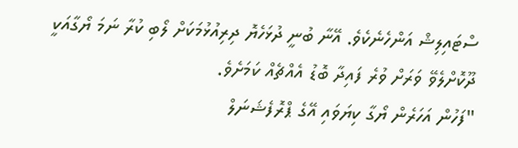ސްޓައިލިޝް އަންހެނެކެވެ. އޭނާ ބުނީ ދުޅަހެޔޮ ދިރިއުޅުމަކަށް ލޯބި ކުރާ ނަމަ ޔޯގާއަކީ ދޫކޮށްލެވޭ ވަރަށް ވުރެ ފައިދާ ބޮޑު އެއްޗެއް ކަމަށެވެ.
"ފަހުން އަހަރެން ޔޯގާ ކިޔަވައި އޭގެ ޕްރޮފެޝަނަލް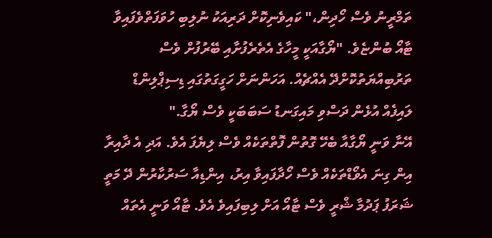ތަމްރީނު ވެސް ހޯދިން،" ކައިވެނިކޮށް ދަރިއަކު ނުލިބި ހުވަފަތްވެފައިވާ ޓާއޯ ބުންޏެވެ. "ޔޯގާއަކީ މީހާގެ އެތެރެފުށާއި ބޭރުފުށް ވެސް ތަރުބިއްޔަތުކޮށްދޭ އެއްޗެއް. އަހަންނަށް ހަގީގަތުގައި ޑިސިޕްލިންޑް ލައިފެއް އުޅެން ދަސްވި މައިގަނޑު ސަބަބަކީ ވެސް ޔޯގާ."
އޭނާ ވަނީ ޔޯގާއާ ބެހޭ ގޮތުން ފޮތްތަކެއް ވެސް ލިޔެފަ އެވެ. އަދި އެ ދާއިރާ އިން ގިނަ އެވޯޑްތަކެއް ވެސް ހޯދާފައިވާ އިރު، އިންޑިއާ ސަރުކާރުން ދޭ މަތީ ޝަރަފު ޕަދުމާ ޝްރީ ވެސް ޓާއޯ އަށް ލިބިފައިވެ އެވެ. ޓާއޯ ވަނީ އެތައް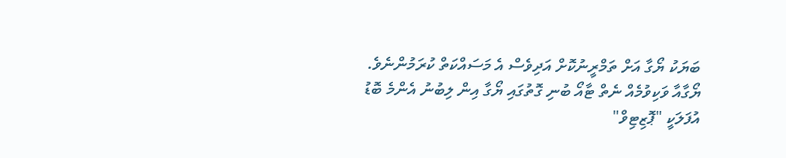ބަޔަކު ޔޯގާ އަށް ތަމްރީނުކޮށް އަދިވެސް އެ މަސައްކަތް ކުރަމުންނެވެ.
ޔޯގާއާ ވަކިވުމެއް ނެތް ޓާއޯ ބުނި ގޮތުގައި ޔޯގާ އިން ލިބުނު އެންމެ ބޮޑު އުފަލަކީ "ޕޮޒިޓިވް"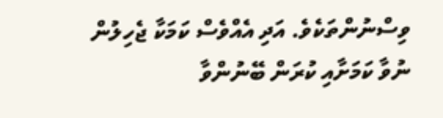ވިސްނުންތަކެވެ. އަދި އެއްވެސް ކަމަކާ ޖެހިލުން ނުވާ ކަމަށާއި ކުރަން ބޭނުންވާ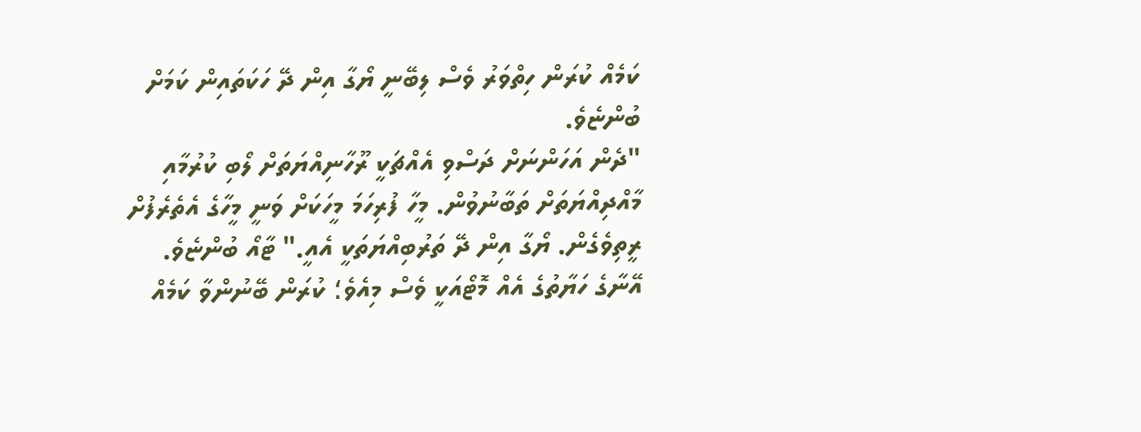ކަމެއް ކުރަން ހިތްވަރު ވެސް ލިބޭނީ ޔޯގާ އިން ދޭ ހަކަތައިން ކަމަށް ބުންޏެވެ.
"ދެން އަހަންނަށް ދަސްވި އެއްޗަކީ ރޫހާނިއްޔަތަށް ލޯބި ކުރުމާއި މާއްދިއްޔަތަށް ތަބާނުވުން. މީހާ ފުރިހަމަ މީހަކަށް ވަނީ މީހާގެ އެތެރެފުށް ރީތިވެގެން. ޔޯގާ އިން ދޭ ތަރުބިއްޔަތަކީ އެއީ." ޓާއޯ ބުންޏެވެ.
އޭނާގެ ހަޔާތުގެ އެއް މޮޓޯއަކީ ވެސް މިއެވެ؛ ކުރަން ބޭނުންވާ ކަމެއް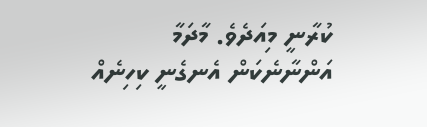ކުރާނީ މިއަދެވެ. މާދަމާ އަންނާނެކަން އެނގެނީ ކިހިނެއް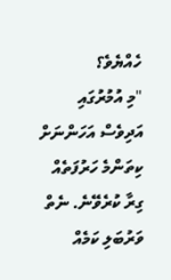ހެއްޔެވެ؟
"މި އުމުރުގައި އަދިވެސް އަހަންނަށް ކިތަންމެ ހަރުފަތެއް ގިރާ ކުރެވޭނެ. ނެތް ވަރުބަލި ކަމެއް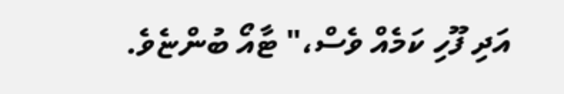އަދި ފޫހި ކަމެއް ވެސް،" ޓާއޯ ބުންޏެވެ.